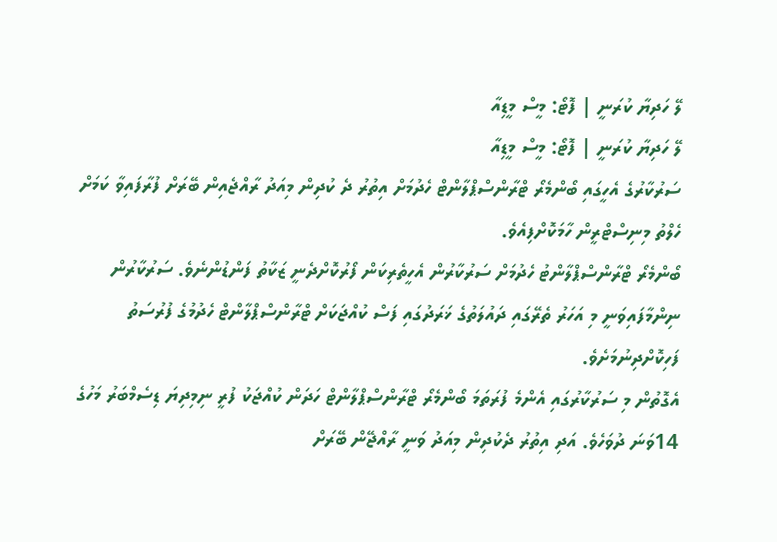ލޭ ހަދިޔާ ކުރަނީ | ފޮޓޯ: މީސް މީޑިއާ
ލޭ ހަދިޔާ ކުރަނީ | ފޮޓޯ: މީސް މީޑިއާ
ސަރުކާރުގެ އެހީގައި ބޯންމެރޯ ޓްރާންސްޕްލާންޓް ހެދުމަށް އިތުރު ދެ ކުދިން މިއަދު ރާއްޖެއިން ބޭރަށް ފުރާފައިވާ ކަމަށް ހެލްތު މިނިސްޓްރީން ހާމަކޮށްފިއެވެ.
ބޯންމެރޯ ޓްރާންސްޕްލާންޓު ހެދުމަށް ސަރުކާރުން އެހީތެރިކަން ފޯރުކޮށްދެނީ ޒަކާތު ފަންޑުންނެވެ. ސަރުކާރުން ނިންމާފައިވަނީ މި އަހަރު ތެރޭގައި ދައުލަތުގެ ޚަރަދުގައި ފަސް ކުއްޖަކަށް ޓްރާންސްޕްލާންޓް ހެދުމުގެ ފުރުސަތު ފަހިކޮށްދިނުމަށެވެ.
އެގޮތުން މި ސަރުކާރުގައި އެންމެ ފުރަތަމަ ބޯންމެރޯ ޓްރާންސްޕްލާންޓް ހަދަން ކުއްޖަކު ފުރީ ނިމިދިޔަ ޑިސެމްބަރު މަހުގެ 14ވަނަ ދުވަހެވެ. އަދި އިތުރު ދެކުދިން މިއަދު ވަނީ ރާއްޖޭން ބޭރަށް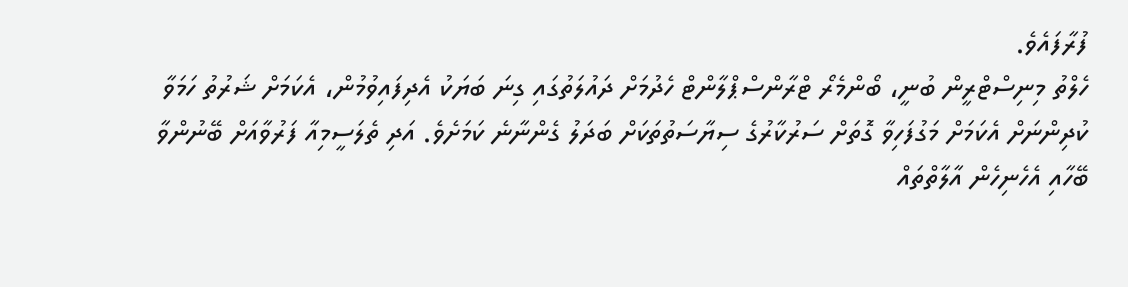ފުރާފައެވެ.
ހެލްތު މިނިސްޓްރީން ބުނީ، ބޯންމެރޯ ޓްރާންސްޕްލާންޓް ހެދުމަށް ދައުލަތުގައި ގިނަ ބަޔަކު އެދިފައިވުމުން، އެކަމަށް ޝަރުތު ހަމަވާ ކުދިންނަށް އެކަމަށް މަގުފަހިވާ ގޮތަށް ސަރުކާރުގެ ސިޔާސަތުތަކަށް ބަދަލު ގެންނާނެ ކަމަށެވެ. އަދި ތެލަސީމިއާ ފަރުވާއަށް ބޭނުންވާ ބޭހާއި އެހެނިހެން އާލާތްތައް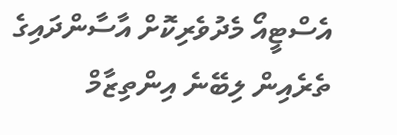އެސްޓީއޯ މެދުވެރިކޮށް އާސާންދައިގެ ތެރެއިން ލިބޭނެ އިންތިޒާމް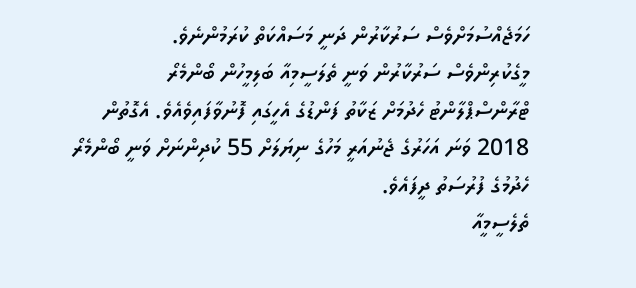ހަމަޖެއްސުމަށްވެސް ސަރުކާރުން ދަނީ މަސައްކަތް ކުރަމުންނެވެ.
މީގެކުރިންވެސް ސަރުކާރުން ވަނީ ތެލަސީމިއާ ބަލިމީހުން ބޯންމެރޯ ޓްރާންސްޕްލާންޓު ހެދުމަށް ޒަކާތު ފަންޑުގެ އެހީގައި ފޮނުވާފައިވެއެވެ. އެގޮތުން 2018 ވަނަ އަހަރުގެ ޖެނުއަރީ މަހުގެ ނިޔަލަށް 55 ކުދިންނަށް ވަނީ ބޯންމެރޯ ހެދުމުގެ ފުރުސަތު ދީފައެވެ.
ތެލެސީމީއާ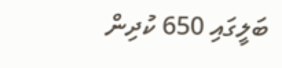ބަލީގައި 650 ކުދިން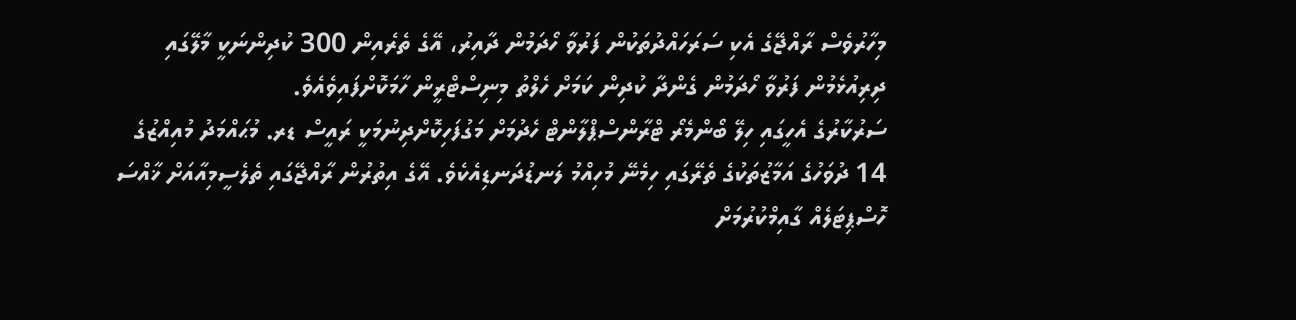މިހާރުވެސް ރާއްޖޭގެ އެކި ސަރަހައްދުތަކުން ފަރުވާ ހޯދަމުން ދާއިރު، އޭގެ ތެރެއިން 300 ކުދިންނަކީ މާލޭގައި ދިރިއުޅެމުން ފަރުވާ ހޯދަމުން ގެންދާ ކުދިން ކަމަށް ހެލްތު މިނިސްޓްރީން ހާމަކޮށްފައިވެއެވެ.
ސަރުކާރުގެ އެހީގައި ހިލޭ ބޯންމެރޯ ޓްރާންސްޕްލާންޓް ހެދުމަށް މަގުފަހިކޮށްދިނުމަކީ ރައީސް ޑރ. މުޙައްމަދު މުއިއްޒުގެ 14 ދުވަހުގެ އަމާޒުތަކުގެ ތެރޭގައި ހިމެނޭ މުހިއްމު ލަނޑުދަނޑިއެކެވެ. އޭގެ އިތުރުން ރާއްޖޭގައި ތެލެސީމިއާއަށް ޚާއްސަ ހޮސްޕިޓަލެއް ގާއިމްކުރުމަށް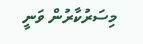މިސަރުކާރުން ވަނީ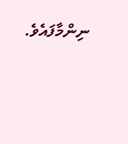ނިންމާފައެވެ.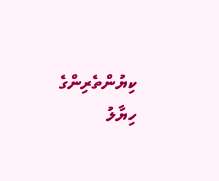ކިޔުންތެރިންގެ ހިޔާލު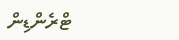ޓްރެންޑިން